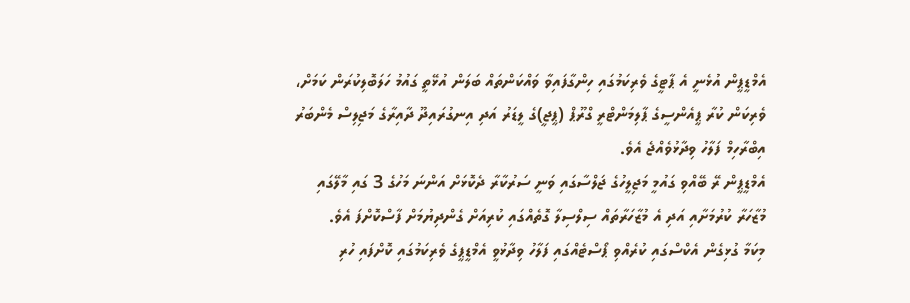އެމްޑީޕީން އުޅެނީ އެ ޕާޓީގެ ވެރިކަމުގައި ހިންގާފައިވާ ވައްކަންތައް ބަލަން އުޅޭތީ ގައުމު ހަލަބޮލިކުރަން ކަމަށް، ވެރިކަން ކުރާ ޕީއެންސީގެ ޕާލިމަންޓްރީ ގްރޫޕް (ޕީޖީ)ގެ ލީޑަރު އަދި އިނގުރައިދޫ ދާއިރާގެ މަޖިލިސް މެންބަރު އިބްރާހިމް ފަލާހު ވިދާޅުވެއްޖެ އެވެ.
އެމްޑީޕީން ރޭ ބޭއްވި ގައުމީ މަޖިލީހުގެ ޖަލްސާގައި ވަނީ ސަރުކާރާ ދެކޮޅަށް އަންނަ މަހުގެ 3 ގައި މާލޭގައި މުޒާހަރާ ކުރުމަށާއި އަދި އެ މުޒާހަރާތައް ސިލްސިލާ ގޮތެއްގައި ކުރިއަށް ގެންދިޔުމަށް ފާސްކޮށްފަ އެވެ.
މިކަމާ ގުޅިގެން އެކްސްގައި ކުރެއްވި ޕޯސްޓެއްގައި ފަލާހު ވިދާޅުވީ އެމްޑީޕީގެ ވެރިކަމުގައި ކޮށްފައި ހުރި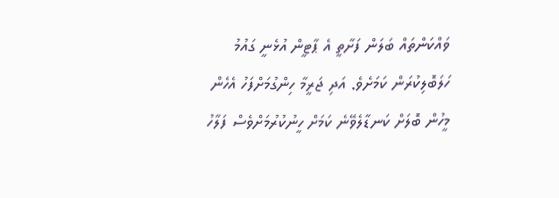ވައްކަންތައް ބަލަން ފަށާތީ އެ ޕާޓީން އުޅެނީ ގައުމު ހަލަބޮލިކުރަން ކަމަށެވެ. އަދި ޖަރީމާ ހިންގުމަށްފަހު އެހެން މީހުން ބޮލަށް ކަނޑާލެވޭނެ ކަމަށް ހީނުކުރުމަށްވެސް ފަލާހު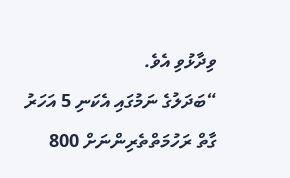ވިދާޅުވި އެވެ.
“ބަދަލުގެ ނަމުގައި އެކަނި 5 އަހަރު ގާތް ރަހުމަތްތެރިންނަށް 800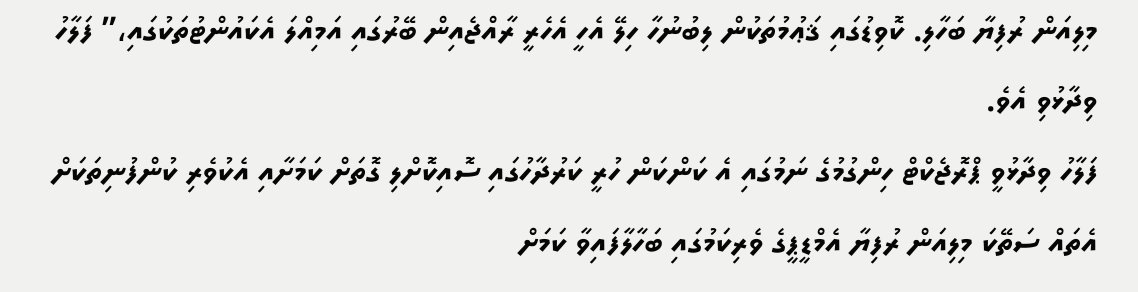މިލިއަން ރުފިޔާ ބަހާލި. ކޮވިޑުގައި ޤަޢުމުތަކުން ލިބުނުހާ ހިލޭ އެހީ އެހެރީ ރާއްޖެއިން ބޭރުގައި އަމިއްލަ އެކައުންޓުތަކުގައި،” ފަލާހު ވިދާޅުވި އެވެ.
ފަލާހު ވިދާޅުވީ ޕްރޮޖެކްޓް ހިންގުމުގެ ނަމުގައި އެ ކަންކަން ހުރީ ކަރުދާހުގައި ސޮއިކޮށްލި ގޮތަށް ކަމަށާއި އެކުވެރި ކުންފުނިތަކަށް އެތައް ސަތޭކަ މިލިއަން ރުފިޔާ އެމްޑީޕީގެ ވެރިކަމުގައި ބަހާލާފައިވާ ކަމަށް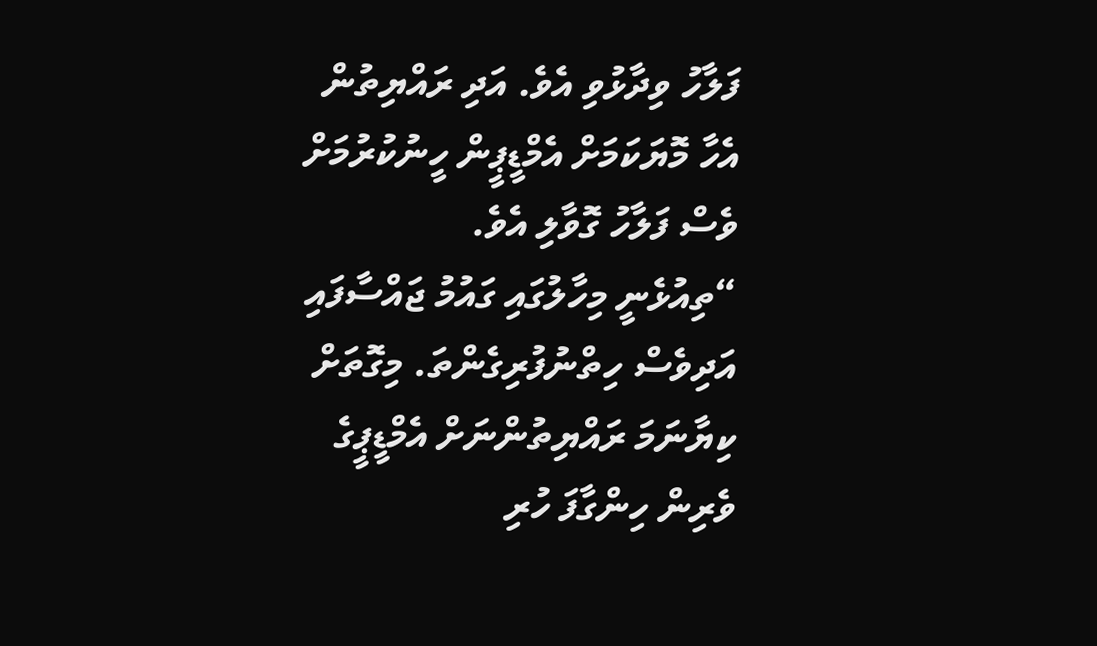ފަލާހު ވިދާޅުވި އެވެ. އަދި ރައްޔިތުން އެހާ މޮޔަކަމަށް އެމްޑީޕީން ހީނުކުރުމަށް ވެސް ފަލާހު ގޮވާލި އެވެ.
“ތިއުޅެނީ މިހާލުގައި ގައުމު ޖައްސާފައި އަދިވެސް ހިތްނުފުރިގެންތަ. މިގޮތަށް ކިޔާނަމަ ރައްޔިތުންނަށް އެމްޑީޕީގެ ވެރިން ހިންގާފަ ހުރި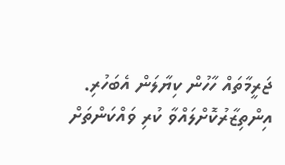ޖަރީމާތައް ހާހުން ކިޔާލަން އެބަހުރި. އިންތިޒާރުކޮށްލައްވާ ކުރި ވައްކަންތަށް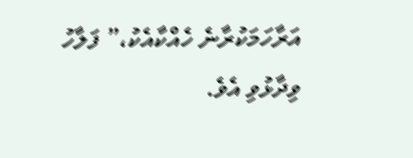އަރާހަމަކުރާނެ ހެއްކާއެކު،” ފަލާހު ވިދާޅުވި އެވެ.